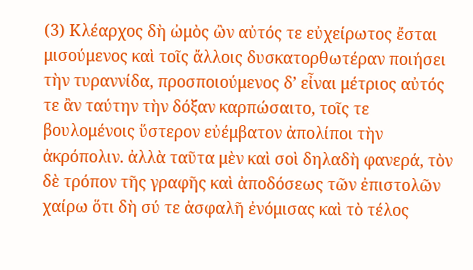(3) Κλέαρχος δὴ ὠμὸς ὢν αὐτός τε εὐχείρωτος ἔσται μισούμενος καὶ τοῖς ἄλλοις δυσκατορθωτέραν ποιήσει τὴν τυραννίδα, προσποιούμενος δ’ εἶναι μέτριος αὐτός τε ἂν ταύτην τὴν δόξαν καρπώσαιτο, τοῖς τε βουλομένοις ὕστερον εὐέμβατον ἀπολίποι τὴν ἀκρόπολιν. ἀλλὰ ταῦτα μὲν καὶ σοὶ δηλαδὴ φανερά, τὸν δὲ τρόπον τῆς γραφῆς καὶ ἀποδόσεως τῶν ἐπιστολῶν χαίρω ὅτι δὴ σύ τε ἀσφαλῆ ἐνόμισας καὶ τὸ τέλος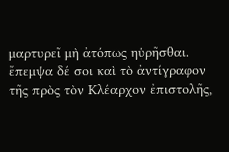μαρτυρεῖ μὴ ἀτόπως ηὑρῆσθαι. ἔπεμψα δέ σοι καὶ τὸ ἀντίγραφον τῆς πρὸς τὸν Κλέαρχον ἐπιστολῆς,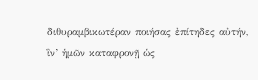διθυραμβικωτέραν ποιήσας ἐπίτηδες αὐτήν, ἳν’ ἡμῶν καταφρονῇ ὡς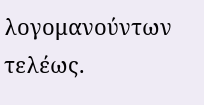λογομανούντων τελέως.